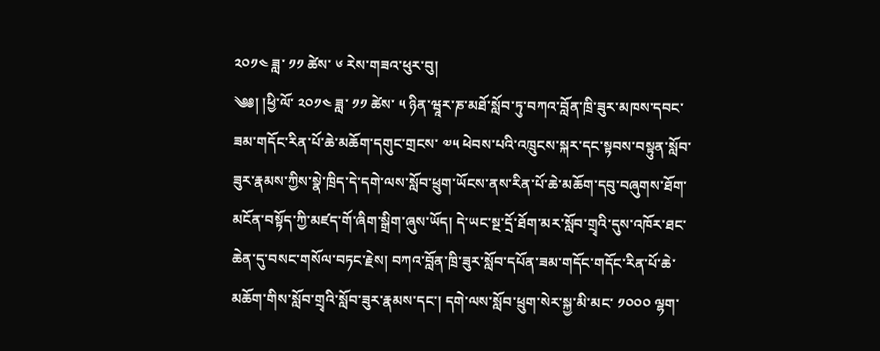༢༠༡༤ ཟླ་ ༡༡ ཚེས་ ༦ རེས་གཟའ་ཕུར་བུ།
༄༅། །ཕྱི་ལོ་ ༢༠༡༤ ཟླ་ ༡༡ ཚེས་ ༥ ཉིན་ཝཱར་ཎ་མཐོ་སློབ་ཏུ་བཀའ་བློན་ཁྲི་ཟུར་མཁས་དབང་ཟམ་གདོང་རིན་པོ་ཆེ་མཆོག་དགུང་གྲངས་ ༧༥ ཕེབས་པའི་འཁྲུངས་སྐར་དང་སྟབས་བསྟུན་སློབ་ཟུར་རྣམས་ཀྱིས་སྣེ་ཁྲིད་དེ་དགེ་ལས་སློབ་ཕྲུག་ཡོངས་ནས་རིན་པོ་ཆེ་མཆོག་དབུ་བཞུགས་ཐོག་མངོན་བསྟོད་ཀྱི་མཛད་གོ་ཞིག་སྒྲིག་ཞུས་ཡོད། དེ་ཡང་སྔ་དྲོ་ཐོག་མར་སློབ་གྲྭའི་དུས་འཁོར་ཐང་ཆེན་དུ་བསང་གསོལ་བཏང་རྗེས། བཀའ་བློན་ཁྲི་ཟུར་སློབ་དཔོན་ཟམ་གདོང་གདོང་རིན་པོ་ཆེ་མཆོག་གིས་སློབ་གྲྭའི་སློབ་ཟུར་རྣམས་དང་། དགེ་ལས་སློབ་ཕྲུག་སེར་སྐྱ་མི་མང་ ༡༠༠༠ ལྷག་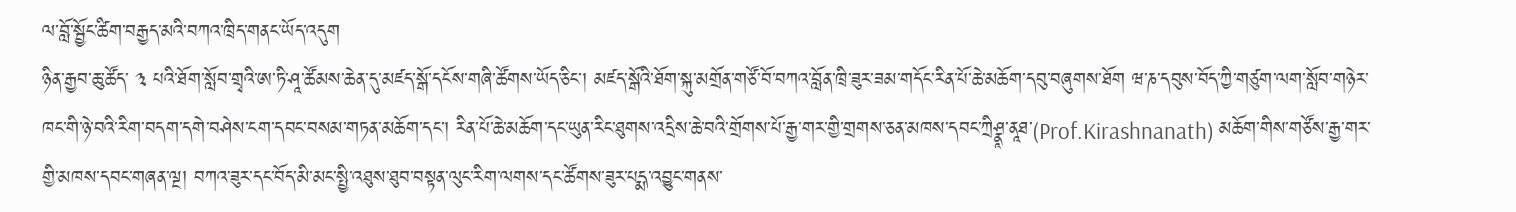ལ་བློ་སྦྱོང་ཚིག་བརྒྱད་མའི་བཀའ་ཁྲིད་གནང་ཡོད་འདུག
ཉིན་རྒྱབ་ཆུ་ཚོད་ ༣ པའི་ཐོག་སློབ་གྲྭའི་ཨ་ཏི་ཤཱ་ཚོམས་ཆེན་དུ་མཛད་སྒོ་དངོས་གཞི་ཚོགས་ཡོད་ཅིང་། མཛད་སྒོའི་ཐོག་སྐུ་མགྲོན་གཙོ་བོ་བཀའ་བློན་ཁྲི་ཟུར་ཟམ་གདོང་རིན་པོ་ཆེ་མཆོག་དབུ་བཞུགས་ཐོག ཝ་ཎ་དབུས་བོད་ཀྱི་གཙུག་ལག་སློབ་གཉེར་ཁང་གི་ཉེ་བའི་རིག་བདག་དགེ་བཤེས་ངག་དབང་བསམ་གཏན་མཆོག་དང་། རིན་པོ་ཆེ་མཆོག་དང་ཡུན་རིང་ཐུགས་འདྲིས་ཆེ་བའི་གྲོགས་པོ་རྒྱ་གར་གྱི་གྲགས་ཅན་མཁས་དབང་ཀྲིཤྣཱ་ནཱཐ་(Prof.Kirashnanath) མཆོག་གིས་གཙོས་རྒྱ་གར་གྱི་མཁས་དབང་གཞན་ལྔ། བཀའ་ཟུར་དང་བོད་མི་མང་སྤྱི་འཐུས་ཐུབ་བསྟན་ལུང་རིག་ལགས་དང་ཚོགས་ཟུར་པདྨ་འབྱུང་གནས་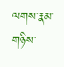ལགས་རྣམ་གཉིས་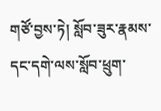གཙོ་བྱས་ཏེ། སློབ་ཟུར་རྣམས་དང་དགེ་ལས་སློབ་ཕྲུག་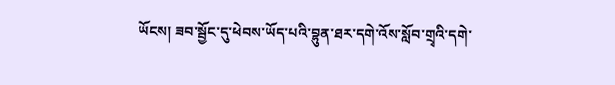ཡོངས། ཟབ་སྦྱོང་དུ་ཕེབས་ཡོད་པའི་བྷུན་ཐར་དགེ་འོས་སློབ་གྲྭའི་དགེ་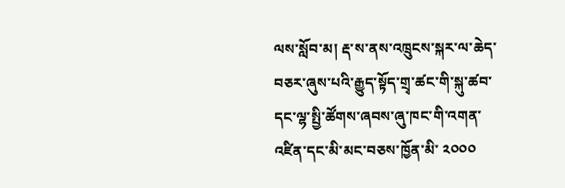ལས་སློབ་མ། རྡ་ས་ནས་འཁྲུངས་སྐར་ལ་ཆེད་བཅར་ཞུས་པའི་རྒྱུད་སྟོད་གྲྭ་ཚང་གི་སྐུ་ཚབ་དང་ལྷ་སྤྱི་ཚོགས་ཞབས་ཞུ་ཁང་གི་འགན་འཛིན་དང་མི་མང་བཅས་ཁྱོན་མི་ ༢༠༠༠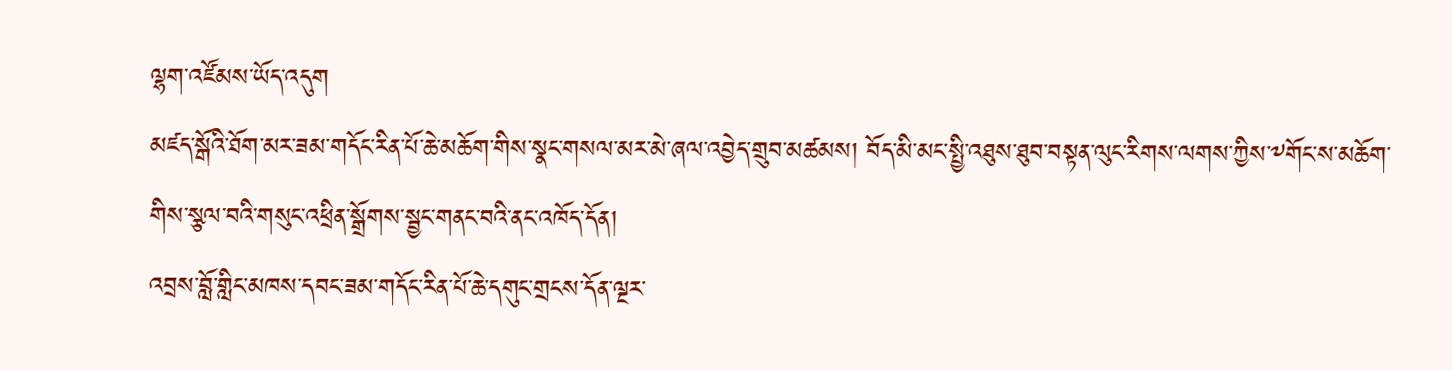ལྷག་འཛོམས་ཡོད་འདུག
མཛད་སྒོའི་ཐོག་མར་ཟམ་གདོང་རིན་པོ་ཆེ་མཆོག་གིས་སྣང་གསལ་མར་མེ་ཞལ་འབྱེད་གྲུབ་མཚམས། བོད་མི་མང་སྤྱི་འཐུས་ཐུབ་བསྟན་ལུང་རིགས་ལགས་ཀྱིས་༸གོང་ས་མཆོག་གིས་སྩལ་བའི་གསུང་འཕྲིན་སྒྲོགས་སྦྱང་གནང་བའི་ནང་འཁོད་དོན།
འབྲས་བློ་གླིང་མཁས་དབང་ཟམ་གདོང་རིན་པོ་ཆེ་དགུང་གྲངས་དོན་ལྔར་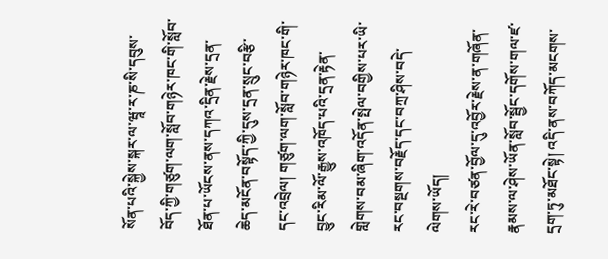སོན་པའི་སྐྱེས་སྐར་ལ་ཝཱ་ར་ཎ་སི་དབུས་བོད་ཀྱི་གཙུག་ལག་སློབ་གཉེར་ཁང་གི་སློབ་ཐོན་པ་ཡོངས་ནས་དཀའ་དྲིན་རྗེས་དྲན་ཆེད་མངོན་བསྟོད་ཀྱི་དུས་དྲན་སྲུང་བརྩི་དང་འབྲེལ། གཙུག་ལག་སློབ་གཉེར་ཁང་གི་བྱུང་རིམ་ལོ་རྒྱུས་འཁོད་པའི་དྲན་རྟེན་གླེགས་བམ་ཞིག་འདོན་སྤེལ་བགྱིས་པར་ཡི་རང་བསྔགས་བརྗོད་དང་བཀྲ་ཤིས་བདེ་ལེགས་ཡོད།
རང་རེ་བཙན་བྱོལ་དུ་འབྱོར་རྗེས་ན་གཞོན་རྣམས་ལ་ཤེས་ཡོན་སློབ་སྦྱོང་དགོས་གལ་ཛ་དྲག་ཏུ་མཐོང་སྟེ། འདི་ནས་བཀོད་མངགས་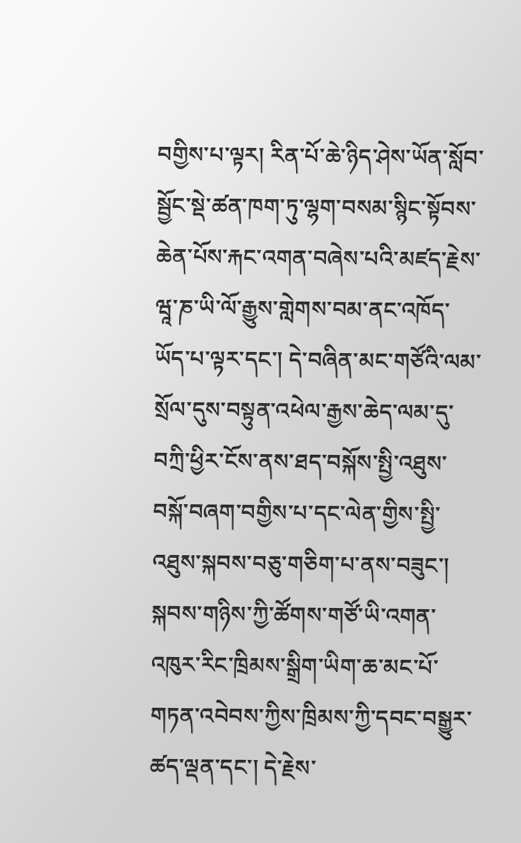བགྱིས་པ་ལྟར། རིན་པོ་ཆེ་ཉིད་ཤེས་ཡོན་སློབ་སྦྱོང་སྡེ་ཚན་ཁག་ཏུ་ལྷག་བསམ་སྙིང་སྟོབས་ཆེན་པོས་རྐང་འགན་བཞེས་པའི་མཛད་རྗེས་ཝཱ་ཎ་ཡི་ལོ་རྒྱུས་གླེགས་བམ་ནང་འཁོད་ཡོད་པ་ལྟར་དང་། དེ་བཞིན་མང་གཙོའི་ལམ་སྲོལ་དུས་བསྟུན་འཕེལ་རྒྱས་ཆེད་ལམ་དུ་བཀྲི་ཕྱིར་ངོས་ནས་ཐད་བསྐོས་སྤྱི་འཐུས་བསྐོ་བཞག་བགྱིས་པ་དང་ལེན་གྱིས་སྤྱི་འཐུས་སྐབས་བཅུ་གཅིག་པ་ནས་བཟུང་། སྐབས་གཉིས་ཀྱི་ཚོགས་གཙོ་ཡི་འགན་འཁུར་རིང་ཁྲིམས་སྒྲིག་ཡིག་ཆ་མང་པོ་གཏན་འབེབས་ཀྱིས་ཁྲིམས་ཀྱི་དབང་བསྒྱུར་ཚད་ལྡན་དང་། དེ་རྗེས་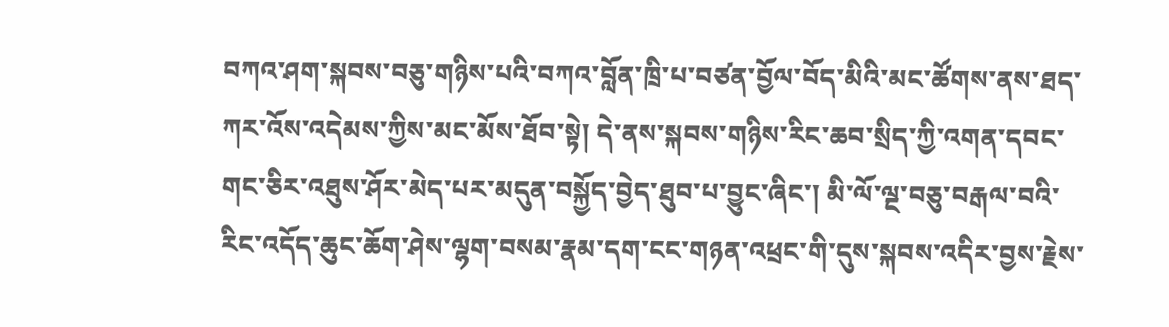བཀའ་ཤག་སྐབས་བཅུ་གཉིས་པའི་བཀའ་བློན་ཁྲི་པ་བཙན་བྱོལ་བོད་མིའི་མང་ཚོགས་ནས་ཐད་ཀར་འོས་འདེམས་ཀྱིས་མང་མོས་ཐོབ་སྟེ། དེ་ནས་སྐབས་གཉིས་རིང་ཆབ་སྲིད་ཀྱི་འགན་དབང་གང་ཅིར་འཐུས་ཤོར་མེད་པར་མདུན་བསྐྱོད་བྱེད་ཐུབ་པ་བྱུང་ཞིང་། མི་ལོ་ལྔ་བཅུ་བརྒལ་བའི་རིང་འདོད་ཆུང་ཆོག་ཤེས་ལྷག་བསམ་རྣམ་དག་ངང་གཉན་འཕྲང་གི་དུས་སྐབས་འདིར་བྱས་རྗེས་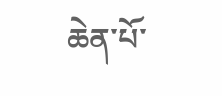ཆེན་པོ་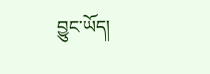བྱུང་ཡོད།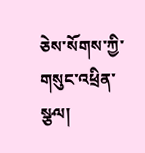ཅེས་སོགས་ཀྱི་གསུང་འཕྲིན་སྩལ།